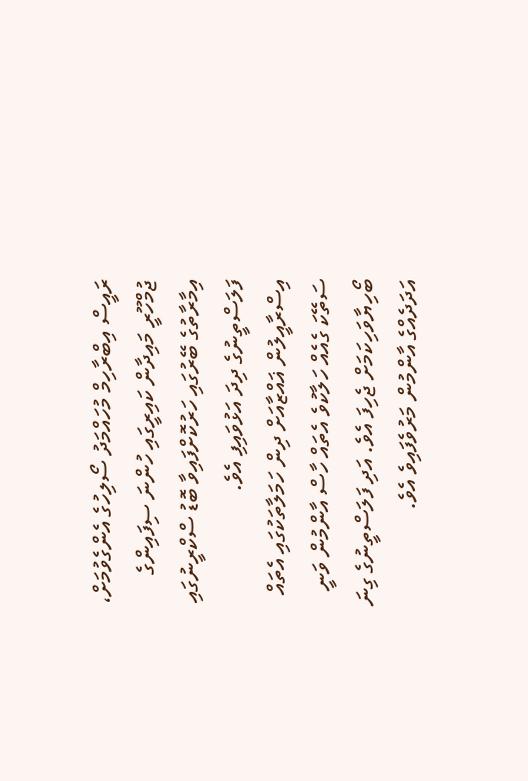ރައީސް އިބްރާހިމް މުހައްމަދު ސޯލިހުގެ އެންގެވުމަށް، ޖުމްހޫރީ މައިދާން ކައިރީގައި ހުންނަ ސިފައިންގެ އިމާރާތުގެ ބޭރުގައި ހަރުކޮށްފައިވާ ބޮޑު ސްކްރީނުގައި ފަލަސްތީނުގެ ދިދަ އަޅުވައިފި އެވެ.
އިސްރާއީލުން ޣައްޒާއަށް ދިން ހަމަލާތަކުގައި އެތައް ސަތޭކަ ގެއެއް ހަލާކުވެ އެތައް ހާސް އާންމުން ވަނީ ބޯހިޔާވަހިކަމަށް ޖެހިފަ އެވެ. އަދި ފަލަސްތީނުގެ ގިނަ އަދަދެއްގެ އާންމުން މަރުވެފައިވެ އެވެ.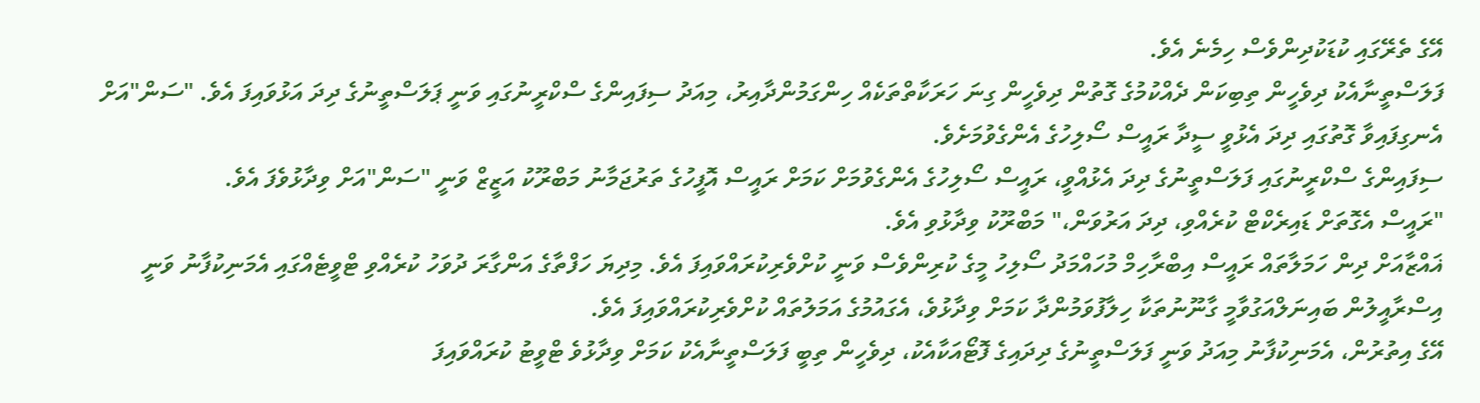އޭގެ ތެރޭގައި ކުޑަކުދިންވެސް ހިމެނެ އެވެ.
ފަލަސްތީނާއެކު ދިވެހީން ތިބިކަން ދެއްކުމުގެ ގޮތުން ދިވެހީން ގިނަ ހަރަކާތްތަކެއް ހިންގަމުންދާއިރު، މިއަދު ސިފައިންގެ ސްކްރީނުގައި ވަނީ ޕަލަސްތީނުގެ ދިދަ އަޅުވައިފަ އެވެ. "ސަން"އަށް އެނގިފައިވާ ގޮތުގައި ދިދަ އެޅުވީ ސީދާ ރައީސް ސޯލިހުގެ އެންގެވުމަށެވެ.
ސިފައިންގެ ސްކްރީނުގައި ފަލަސްތީނުގެ ދިދަ އެޅުއްވީ، ރައީސް ސޯލިހުގެ އެންގެވުމަށް ކަމަށް ރައީސް އޮފީހުގެ ތަރުޖަމާނު މަބްރޫކު އަޒީޒް ވަނީ "ސަން"އަށް ވިދާޅުވެފަ އެވެ.
"ރައީސް އެގޮތަށް ޑައިރެކްޓް ކުރެއްވި، ދިދަ އަރުވަން،" މަބްރޫކު ވިދާޅުވި އެވެ.
ޣައްޒާއަށް ދިން ހަމަލާތައް ރައީސް އިބްރާހިމް މުހައްމަދު ސޯލިހު މީގެ ކުރިންވެސް ވަނީ ކުށްވެރިކުރައްވައިފަ އެވެ. މިދިޔަ ހަފްތާގެ އަންގާރަ ދުވަހު ކުރެއްވި ޓްވީޓެއްގައި އެމަނިކުފާނު ވަނީ އިސްރާއީލުން ބައިނަލްއަގުވާމީ ގާނޫނުތަކާ ހިލާފުވަމުންދާ ކަމަށް ވިދާޅުވެ، އެގައުމުގެ އަމަލުތައް ކުށްވެރިކުރައްވައިފަ އެވެ.
އޭގެ އިތުރުން، އެމަނިކުފާނު މިއަދު ވަނީ ފަލަސްތީނުގެ ދިދައިގެ ފޮޓޯއަކާއެކު، ދިވެހީން ތިބީ ފަލަސްތީނާއެކު ކަމަށް ވިދާޅުވެ ޓްވީޓު ކުރައްވައިފަ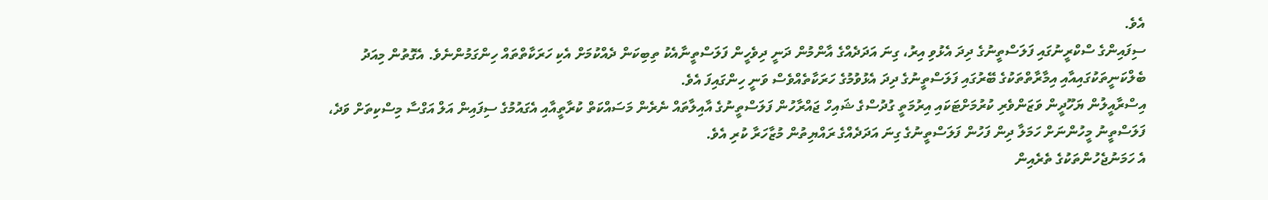އެވެ.
ސިފައިންގެ ސްކްރީނުގައި ފަލަސްތީނުގެ ދިދަ އެޅުވި އިރު، ގިނަ އަދަދެއްގެ އާންމުން ދަނީ ދިވެހީން ފަލަސްތީނާއެކު ތިބިކަން ދެއްކުމަށް އެކި ހަރަކާތްތައް ހިންގަމުންނެވެ. އެގޮތުން މިއަދު ބެލްކަނީތަކުގައިއާއި އިމާރާތްތަކުގެ ބޭރުގައި ފަލަސްތީނުގެ ދިދަ އެޅުވުމުގެ ހަރަކާތެއްވެސް ވަނީ ހިންގައިފަ އެވެ.
އިސްރާއީލުން ޔަހޫދީން ވަޒަންވެރި ކުރުމަށްޓަކައި އިރުމަތީ ގުދުސްގެ ޝައިހް ޖައްރާހުން ފަލަސްތީނުގެ އާއިލާތައް ނެރެން މަސައްކަތް ކުރާތީއާއި އެގައުމުގެ ސިފައިން އަލް އަގްސާ މިސްކިތަށް ވަދެ، ފަލަސްތީނު މީހުންނަށް ހަމަލާ ދިން ފަހުން ފަލަސްތީނުގެ ގިނަ އަދަދެއްގެ ރައްޔިތުން މުޒާހަރާ ކުރި އެވެ.
އެ ހަމަނުޖެހުންތަކުގެ ތެރެއިން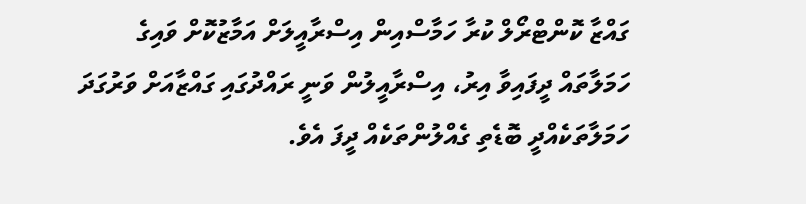ގައްޒާ ކޮންޓްރޯލް ކުރާ ހަމާސްއިން އިސްރާއީލަށް އަމާޒުކޮށް ވައިގެ ހަމަލާތައް ދީފައިވާ އިރު، އިސްރާއީލުން ވަނީ ރައްދުގައި ގައްޒާއަށް ވަރުގަދަ ހަމަލާތަކެއްދީ ބޮޑެތި ގެއްލުންތަކެއް ދީފަ އެވެ.